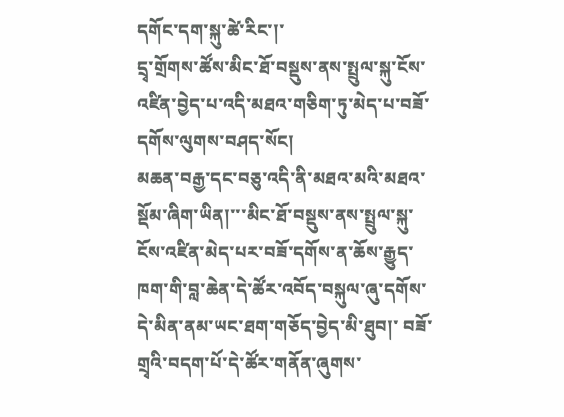དགོང་དག་སྐུ་ཚེ་རིང་།་
དྲྭ་གྲོགས་ཚོས་མིང་ཐོ་བསྡུས་ནས་སྤྲུལ་སྐུ་ངོས་འཛིན་བྱེད་པ་འདི་མཐའ་གཅིག་ཏུ་མེད་པ་བཟོ་དགོས་ལུགས་བཤད་སོང།
མཆན་བརྒྱ་དང་བཅུ་འདི་ནི་མཐའ་མའི་མཐའ་སྡོམ་ཞིག་ཡིན།་་་མིང་ཐོ་བསྡུས་ནས་སྤྲུལ་སྐུ་ངོས་འཛིན་མེད་པར་བཟོ་དགོས་ན་ཆོས་རྒྱུད་ཁག་གི་བླ་ཆེན་དེ་ཚོར་འབོད་བསྐུལ་ཞུ་དགོས་དེ་མིན་ནམ་ཡང་ཐག་གཅོད་བྱེད་མི་ཐུབ།་ བཟོ་གྲྭའི་བདག་པོ་དེ་ཚོར་གནོན་ཞུགས་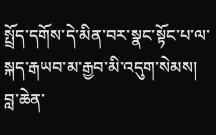སྤྲོད་དགོས་དེ་མིན་བར་སྣང་སྟོང་པ་ལ་སྐད་རྒཡབ་མ་རྒྱབ་མི་འདུག་སེམས། བླ་ཆེན་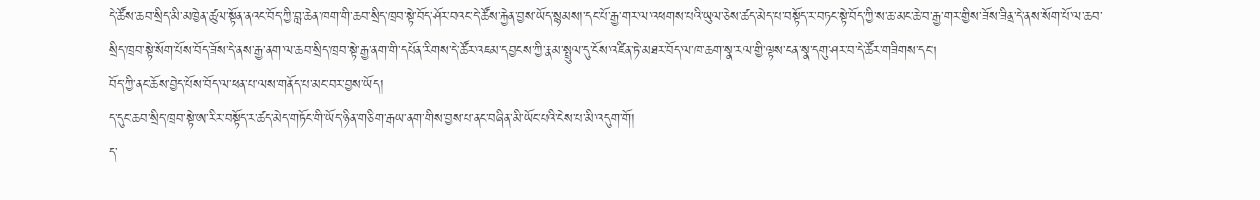དེ་ཚོས་ཆབ་སྲིད་མི་མཁྱེན་ཚུལ་སྟོན་ནའང་བོད་ཀྱི་བླ་ཆེན་ཁག་གི་ཆབ་སྲིད་ཁྲབ་སྟེ་བོད་ཤོར་བའང་དེ་ཚོས་རྐྱེན་བྱས་ཡོད་སྙམས།་དང་པོ་རྒྱ་གར་ལ་འཕགས་པའི་ཡུལ་ཅེས་ཚད་མེད་པ་བསྟོད་ར་བཏང་སྟེ་བོད་ཀྱི་ས་ཆ་མང་ཆེ་བ་རྒྱ་གར་གྱིས་ཟོས་ཟིནྲ་དེ་ནས་སོག་པོ་ལ་ཆབ་སྲིད་ཁྲབ་སྟེ་སོག་པོས་བོད་ཟོས་དེ་ནས་རྒྱ་ནག་ལ་ཆབ་སྲིད་ཁྲབ་སྟེ་རྒྱ་ནག་གི་དཔོན་རིགས་དེ་ཚོར་འཇམ་དབྱངས་ཀྱི་རྣམ་སྤྲུལ་དུ་ངོས་འཛིན་ཏེ་མཐར་བོད་ལ་ཁ་ཆག་སྣ་རལ་གྱི་ལྟས་ངན་སྣ་དགུ་ཤར་བ་དེ་ཚོར་གཟིགས་དང།
བོད་ཀྱི་ནང་ཆོས་བྱེད་པོས་བོད་ལ་ཕན་པ་ལས་གནོད་པ་མང་བར་བྱས་ཡོད།
ད་དུང་ཆབ་སྲིད་ཁྲབ་སྟེ་ཨ་རིར་བསྟོད་ར་ཚད་མེད་གཏོང་གི་ཡོད་ཉིན་གཅིག་རྒཡ་ནག་གིས་བྱས་པ་ནང་བཞིན་མི་ཡོང་པའི་ངེས་པ་མི་འདུག་གོ།
ད་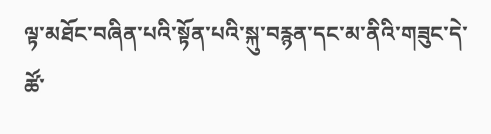ལྟ་མཐོང་བཞིན་པའི་སྟོན་པའི་སྐུ་བརྙན་དང་མ་ནིའི་གཟུང་དེ་ཚོ་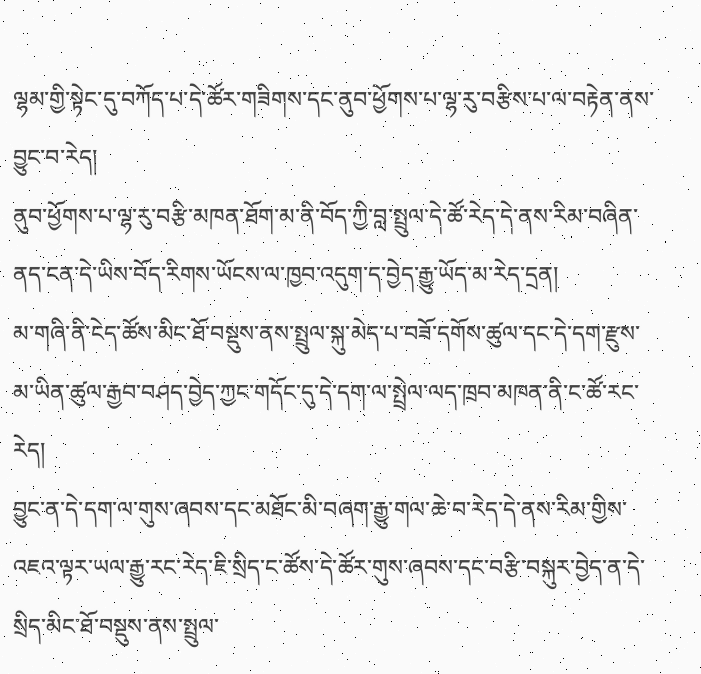ལྷམ་གྱི་སྟེང་དུ་བཀོད་པ་དེ་ཚོར་གཟིགས་དང་ནུབ་ཕྱོགས་པ་ལྷ་རུ་བརྩིས་པ་ལ་བརྟེན་ནས་བྱུང་བ་རེད།
ནུབ་ཕྱོགས་པ་ལྷ་རུ་བརྩི་མཁན་ཐོག་མ་ནི་བོད་ཀྱི་བླ་སྤྲུལ་དེ་ཚོ་རེད་དེ་ནས་རིམ་བཞིན་ནད་ངན་དེ་ཡིས་བོད་རིགས་ཡོངས་ལ་ཁྱབ་འདུག་ད་བྱེད་རྒྱུ་ཡོད་མ་རེད་དྲན།
མ་གཞི་ནི་ངེད་ཚོས་མིང་ཐོ་བསྡུས་ནས་སྤྲུལ་སྐུ་མེད་པ་བཟོ་དགོས་ཚུལ་དང་དེ་དག་རྫུས་མ་ཡིན་ཚུལ་རྒྱབ་བཤད་བྱེད་ཀྱང་གདོང་དུ་དེ་དག་ལ་སྤྲེལ་ལད་ཁྲབ་མཁན་ནི་ང་ཚོ་རང་རེད།
བྱུང་ན་དེ་དག་ལ་གུས་ཞབས་དང་མཐོང་མི་བཞག་རྒྱུ་གལ་ཆེ་བ་རེད་དེ་ནས་རིམ་གྱིས་འཇའ་ལྟར་ཡལ་རྒྱུ་རང་རེད་ཇི་སྲིད་ང་ཚོས་དེ་ཚོར་གུས་ཞབས་དང་བརྩི་བསྐུར་བྱེད་ན་དེ་སྲིད་མིང་ཐོ་བསྡུས་ནས་སྤྲུལ་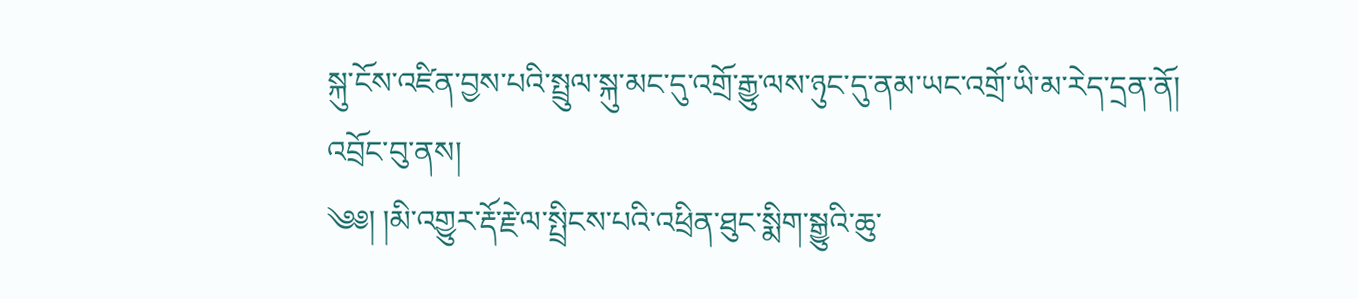སྐུ་ངོས་འཛིན་བྱས་པའི་སྤྲུལ་སྐུ་མང་དུ་འགྲོ་རྒྱུ་ལས་ཉུང་དུ་ནམ་ཡང་འགྲོ་ཡི་མ་རེད་དྲན་ནོ།
འབྲོང་བུ་ནས།
༄༅། །མི་འགྱུར་རྡོ་རྗེ་ལ་སྤྲིངས་པའི་འཕྲིན་ཐུང་སྨིག་སྒྱུའི་ཆུ་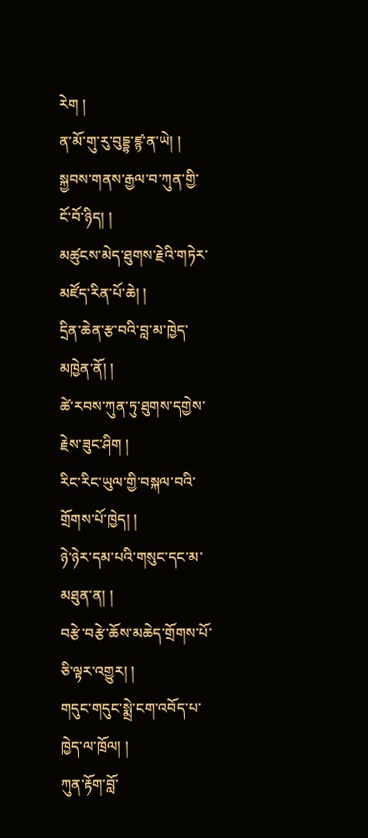རེག །
ན་མོ་གུ་རུ་བུདྡྷ་ཛྙ་ན་ཡེ། །
སྐྱབས་གནས་རྒྱལ་བ་ཀུན་གྱི་ངོ་བོ་ཉིད། །
མཚུངས་མེད་ཐུགས་རྗེའི་གཏེར་མཛོད་རིན་པོ་ཆེ། །
དྲིན་ཆེན་རྩ་བའི་བླ་མ་ཁྱེད་མཁྱེན་ནོ། །
ཚེ་རབས་ཀུན་ཏུ་ཐུགས་དགྱེས་རྗེས་ཟུང་ཤིག །
རིང་རིང་ཡུལ་གྱི་བསྐལ་བའི་གྲོགས་པོ་ཁྱེད། །
ཉེ་ཉེར་དམ་པའི་གསུང་དང་མ་མཐུན་ན། །
བརྩེ་བརྩེ་ཆོས་མཆེད་གྲོགས་པོ་ཅི་ལྟར་འགྱུར། །
གདུང་གདུང་སྨྲེ་ངག་འབོད་པ་ཁྱེད་ལ་ཁྲོལ། །
ཀུན་རྟོག་བློ་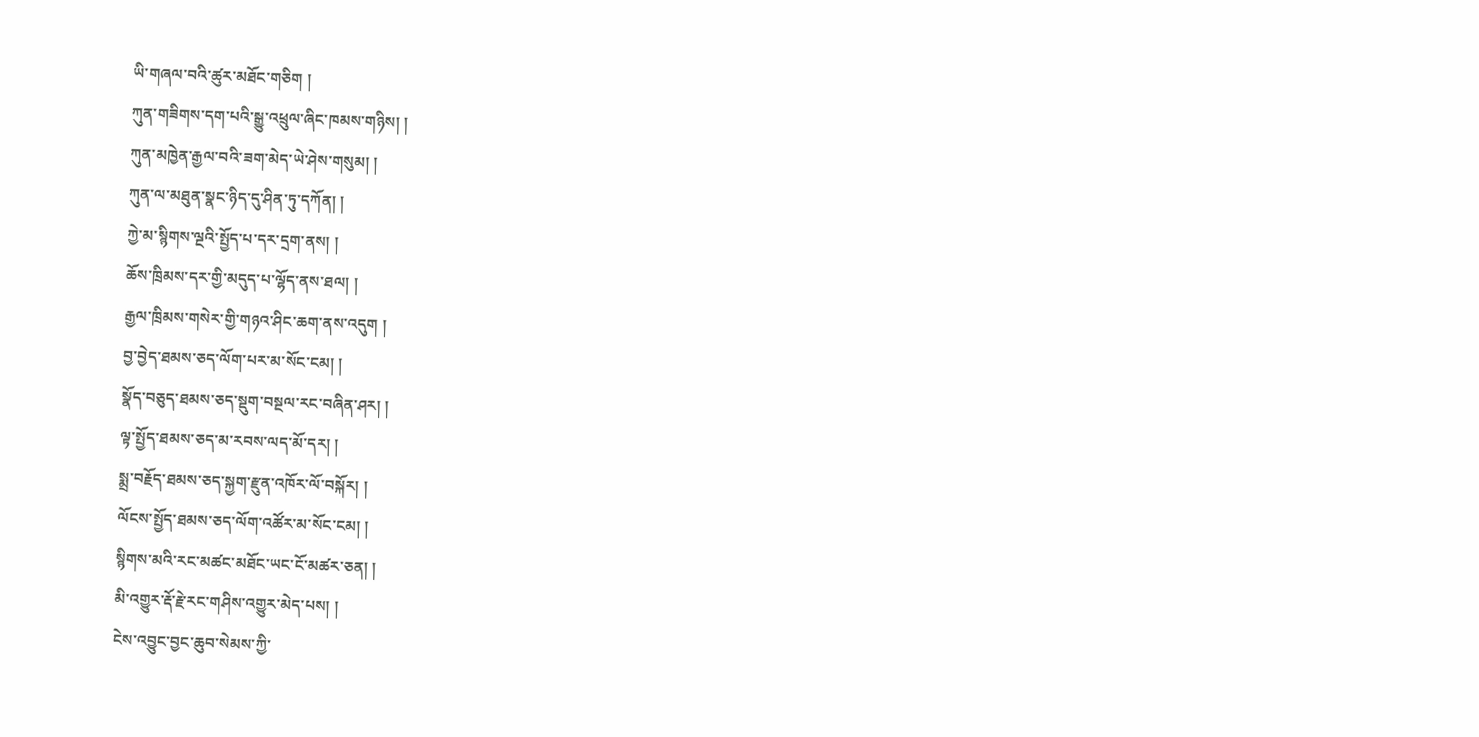ཡི་གཞལ་བའི་ཚུར་མཐོང་གཅིག །
ཀུན་གཟིགས་དག་པའི་སྒྱུ་འཕྲུལ་ཞིང་ཁམས་གཉིས། །
ཀུན་མཁྱེན་རྒྱལ་བའི་ཟག་མེད་ཡེ་ཤེས་གསུམ། །
ཀུན་ལ་མཐུན་སྣང་ཉིད་དུ་ཤིན་ཏུ་དཀོན། །
ཀྱེ་མ་སྙིགས་ལྔའི་སྤྱོད་པ་དར་དྲག་ནས། །
ཆོས་ཁྲིམས་དར་གྱི་མདུད་པ་ལྷོད་ནས་ཐལ། །
རྒྱལ་ཁྲིམས་གསེར་གྱི་གཉའ་ཤིང་ཆག་ནས་འདུག །
བྱ་བྱེད་ཐམས་ཅད་ལོག་པར་མ་སོང་ངམ། །
སྣོད་བཅུད་ཐམས་ཅད་སྡུག་བསྔལ་རང་བཞིན་ཤར། །
ལྟ་སྤྱོད་ཐམས་ཅད་མ་རབས་ལད་མོ་དར། །
སྨྲ་བརྗོད་ཐམས་ཅད་སྐྱག་རྫུན་འཁོར་ལོ་བསྐོར། །
ལོངས་སྤྱོད་ཐམས་ཅད་ལོག་འཚོར་མ་སོང་ངམ། །
སྙིགས་མའི་རང་མཚང་མཐོང་ཡང་ངོ་མཚར་ཅན། །
མི་འགྱུར་རྡོ་རྗེ་རང་གཤིས་འགྱུར་མེད་པས། །
ངེས་འབྱུང་བྱང་ཆུབ་སེམས་ཀྱི་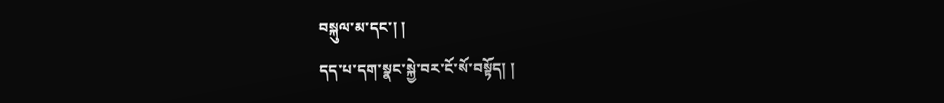བསྐུལ་མ་དང་། །
དད་པ་དག་སྣང་སྐྱེ་བར་ངོ་སོ་བསྟོད། །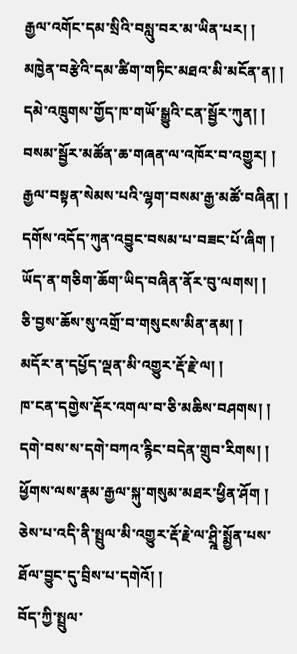རྒྱལ་འགོང་དམ་སྲིའི་བསླུ་བར་མ་ཡིན་པར། །
མཁྱེན་བརྩེའི་དམ་ཚིག་གཏིང་མཐའ་མི་མངོན་ན། །
དམེ་འཁྲུགས་གྱོད་ཁ་གཡོ་སྒྱུའི་ངན་སྦྱོར་ཀུན། །
བསམ་སྦྱོར་མཚོན་ཆ་གཞན་ལ་འཁོར་བ་འགྱུར། །
རྒྱལ་བསྟན་སེམས་པའི་ལྷག་བསམ་རྒྱ་མཚོ་བཞིན། །
དགོས་འདོད་ཀུན་འབྱུང་བསམ་པ་བཟང་པོ་ཞིག །
ཡོད་ན་གཅིག་ཆོག་ཡིད་བཞིན་ནོར་བུ་ལགས། །
ཅི་བྱས་ཆོས་སུ་འགྲོ་བ་གསུངས་མིན་ནམ། །
མདོར་ན་དཔྱོད་ལྡན་མི་འགྱུར་རྡོ་རྗེ་ལ། །
ཁ་ངན་དགྱེས་རྡོར་འགལ་བ་ཅི་མཆིས་བཤགས། །
དགེ་བས་ས་དགེ་བཀའ་རྙིང་བདེན་གྲུབ་རིགས། །
ཕྱོགས་ལས་རྣམ་རྒྱལ་སྐུ་གསུམ་མཐར་ཕྱིན་ཤོག །
ཅེས་པ་འདི་ནི་སྤྲུལ་མི་འགྱུར་རྡོ་རྗེ་ལ་ཤྲྰི་སྨྱོན་པས་ཐོལ་བྱུང་དུ་བྲིས་པ་དགེའོ། །
བོད་ཀྱི་སྤྲུལ་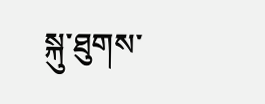སྐུ་ཐུགས་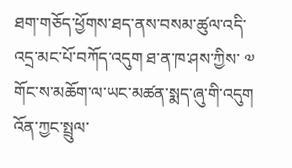ཐག་གཅོད་ཕྱོགས་ཐད་ནས་བསམ་ཚུལ་འདི་འདྲ་མང་པོ་བཀོད་འདུག ཐ་ན་ཁ་ཤས་ཀྱིས་ ༧ གོང་ས་མཆོག་ལ་ཡང་མཚན་སྨད་ཞུ་གི་འདུག འོན་ཀྱང་སྤྲུལ་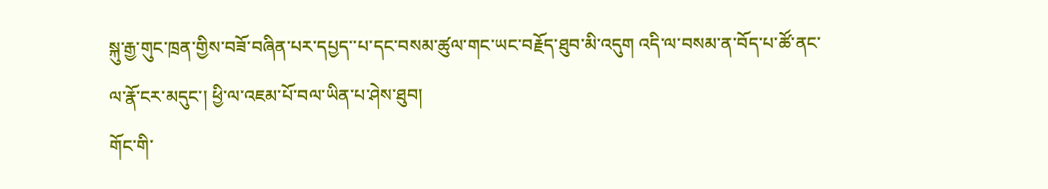སྐུ་རྒྱ་གུང་ཁྲན་གྱིས་བཟོ་བཞིན་པར་དཔྱད་་པ་དང་བསམ་ཚུལ་གང་ཡང་བརྗོད་ཐུབ་མི་འདུག འདི་ལ་བསམ་ན་བོད་པ་ཚོ་ནང་ལ་རྣོ་ངར་མདུང་། ཕྱི་ལ་འཇམ་པོ་བལ་ཡིན་པ་ཤེས་ཐུབ།
གོང་གི་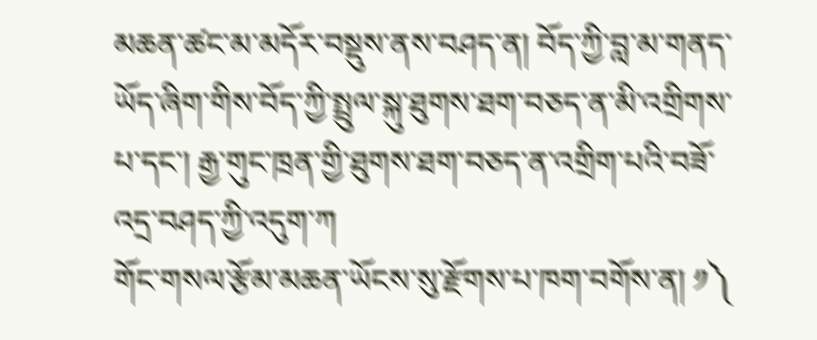མཆན་ཚང་མ་མདོར་བསྡུས་ནས་བཤད་ན། བོད་ཀྱི་བླ་མ་གནད་ཡོད་ཞིག་གིས་བོད་ཀྱི་སྤྲུལ་སྐུ་ཐུགས་ཐག་བཅད་ན་མི་འགྲིགས་པ་དང་། རྒྱ་གུང་ཁྲན་གྱི་ཐུགས་ཐག་བཅད་ན་འགྲིག་པའི་བཟོ་འདྲ་བཤད་ཀྱི་འདུག་ཀ
གོང་གསལ་རྩོམ་མཆན་ཡོངས་སུ་རྫོགས་པ་ཁག་བགོས་ན། ༡༽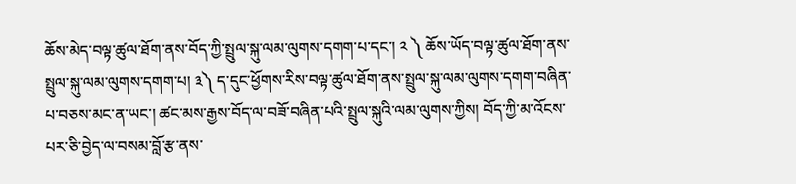ཆོས་མེད་བལྟ་ཚུལ་ཐོག་ནས་བོད་ཀྱི་སྤྲུལ་སྐུ་ལམ་ལུགས་དགག་པ་དང་། ༢ ༽ ཆོས་ཡོད་བལྟ་ཚུལ་ཐོག་ནས་སྤྲུལ་སྐུ་ལམ་ལུགས་དགག་པ། ༣༽ ད་དུང་ཕྱོགས་རིས་བལྟ་ཚུལ་ཐོག་ནས་སྤྲུལ་སྐུ་ལམ་ལུགས་དགག་བཞིན་པ་བཅས་མང་ན་ཡང་། ཚང་མས་རྒྱས་བོད་ལ་བཟོ་བཞིན་པའི་སྤྲུལ་སྐུའི་ལམ་ལུགས་ཀྱིས། བོད་ཀྱི་མ་འོངས་པར་ཅི་བྱེད་ལ་བསམ་བློ་རྩ་ནས་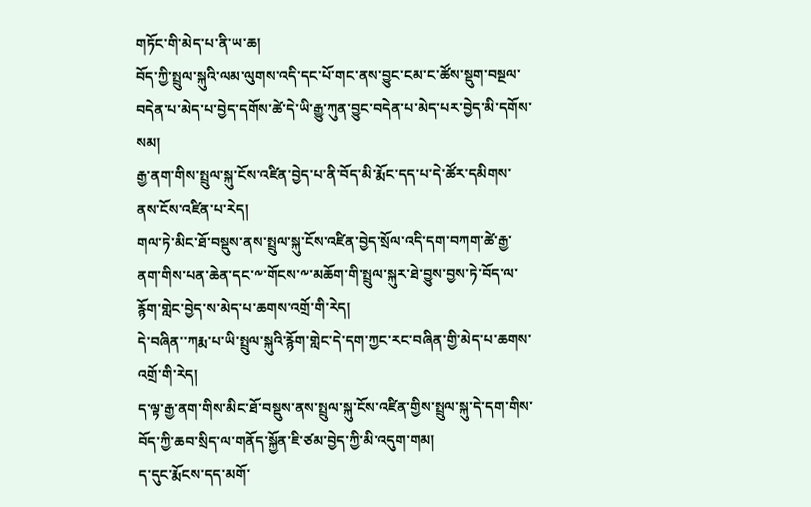གཏོང་གི་མེད་པ་ནི་ཡ་ཆ།
བོད་ཀྱི་སྤྲུལ་སྐུའི་ལམ་ལུགས་འདི་དང་པོ་གང་ནས་བྱུང་ངམ་ང་ཚོས་སྡུག་བསྔལ་བདེན་པ་མེད་པ་བྱེད་དགོས་ཚེ་དེ་ཡི་རྒྱུ་ཀུན་བྱུང་བདེན་པ་མེད་པར་བྱེད་མི་དགོས་སམ།
རྒྱ་ནག་གིས་སྤྲུལ་སྐུ་ངོས་འཛིན་བྱེད་པ་ནི་བོད་མི་རྨོང་དད་པ་དེ་ཚོར་དམིགས་ནས་ངོས་འཛིན་པ་རེད།
གལ་ཏེ་མིང་ཐོ་བསྡུས་ནས་སྤྲུལ་སྐུ་ངོས་འཛིན་བྱེད་སྲོལ་འདི་དག་བཀག་ཚེ་རྒྱ་ནག་གིས་པན་ཆེན་དང་༸་གོངས་༸་མཆོག་གི་སྤྲུལ་སྐུར་ཐེ་བྱུས་བྱས་ཏེ་བོད་ལ་རྙོག་གླེང་བྱེད་ས་མེད་པ་ཆགས་འགྲོ་གི་རེད།
དེ་བཞིན་་ཀརྨ་པ་ཡི་སྤྲུལ་སྐུའི་རྙོག་གླེང་དེ་དག་ཀྱང་རང་བཞིན་གྱི་མེད་པ་ཆགས་འགྲོ་གི་རེད།
ད་ལྟ་རྒྱ་ནག་གིས་མིང་ཐོ་བསྡུས་ནས་སྤྲུལ་སྐུ་ངོས་འཛིན་གྱིས་སྤྲུལ་སྐུ་དེ་དག་གིས་བོད་ཀྱི་ཆབ་སྲིད་ལ་གནོད་སྐྱོན་ཇི་ཙམ་བྱེད་ཀྱི་མི་འདུག་གམ།
ད་དུང་རྨོངས་དད་མགོ་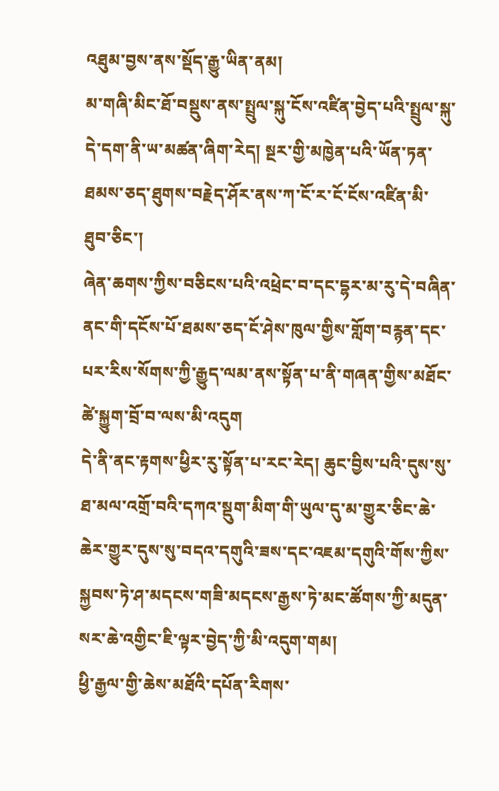འཐུམ་བྱས་ནས་སྡོད་རྒྱུ་ཡིན་ནམ།
མ་གཞི་མིང་ཐོ་བསྡུས་ནས་སྤྲུལ་སྐུ་ངོས་འཛིན་བྱེད་པའི་སྤྲུལ་སྐུ་དེ་དག་ནི་ཡ་མཚན་ཞིག་རེད། སྔར་གྱི་མཁྱེན་པའི་ཡོན་ཏན་ཐམས་ཅད་ཐུགས་བརྗེད་ཤོར་ནས་ཀ་ངོ་ར་ངོ་ངོས་འཛིན་མི་ཐུབ་ཅིང་།
ཞེན་ཆགས་ཀྱིས་བཅིངས་པའི་འཕྲེང་བ་དང་དྷར་མ་རུ་དེ་བཞིན་ནང་གི་དངོས་པོ་ཐམས་ཅད་ངོ་ཤེས་ཁུལ་གྱིས་གློག་བརྙན་དང་པར་རིས་སོགས་ཀྱི་རྒྱུད་ལམ་ནས་སྟོན་པ་ནི་གཞན་གྱིས་མཐོང་ཚེ་སྐྱུག་བྲོ་བ་ལས་མི་འདུག
དེ་ནི་ནང་རྟགས་ཕྱིར་རུ་སྟོན་པ་རང་རེད། ཆུང་བྱིས་པའི་དུས་སུ་ཐ་མལ་འགྲོ་བའི་དཀའ་སྡུག་མིག་གི་ཡུལ་དུ་མ་གྱུར་ཅིང་ཆེ་ཆེར་གྱུར་དུས་སུ་བདའ་དགུའི་ཟས་དང་འཇམ་དགུའི་གོས་ཀྱིས་སྐྱབས་ཏེ་ཤ་མདངས་གཟི་མདངས་རྒྱས་ཏེ་མང་ཚོགས་ཀྱི་མདུན་སར་ཆེ་འགྱིང་ཇི་ལྟར་བྱེད་ཀྱི་མི་འདུག་གམ།
ཕྱི་རྒྱལ་གྱི་ཆེས་མཐོའི་དཔོན་རིགས་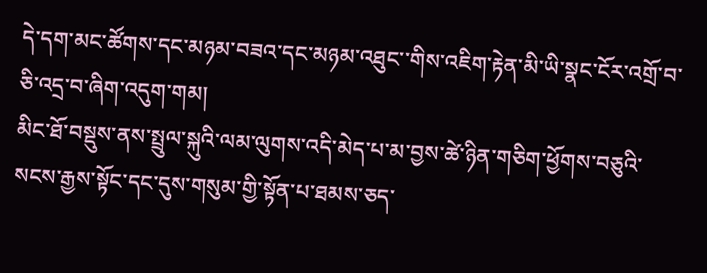དེ་དག་མང་ཚོགས་དང་མཉམ་བཟའ་དང་མཉམ་འཐུང་་གིས་འཇིག་རྟེན་མི་ཡི་སྣང་ངོར་འགྲོ་བ་ཅི་འདྲ་བ་ཞིག་འདུག་གམ།
མིང་ཐོ་བསྡུས་ནས་སྤྲུལ་སྐུའི་ལམ་ལུགས་འདི་མེད་པ་མ་བྱས་ཚེ་ཉིན་གཅིག་ཕྱོགས་བཅུའི་སངས་རྒྱས་སྟོང་དང་དུས་གསུམ་གྱི་སྟོན་པ་ཐམས་ཅད་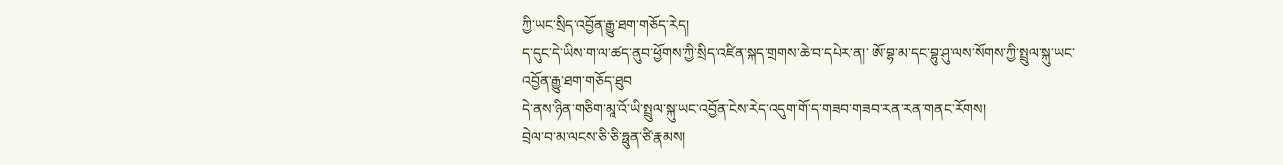ཀྱི་ཡང་སྲིད་འབྱོན་རྒྱུ་ཐག་གཅོད་རེད།
ད་དུང་དེ་ཡིས་ག་ལ་ཚད་ནུབ་ཕྱོགས་ཀྱི་སྲིད་འཛིན་སྐད་གྲགས་ཆེ་བ་དཔེར་ན།་ ཨོ་བྷ་མ་དང་བྷུ་ཤུ་ལས་སོགས་ཀྱི་སྤྲུལ་སྐུ་ཡང་འབྱོན་རྒྱུ་ཐག་གཅོད་ཐུབ
དེ་ནས་ཉིན་གཅིག་མཱ་འོ་ཡི་སྤྲུལ་སྐུ་ཡང་འབྱོན་ངེས་རེད་འདུག་གོ་ད་གཟབ་གཟབ་རན་རན་གནང་རོགས།
བྲེལ་བ་མ་ལངས་ཅི་ཅི་ཧྥུན་ཙི་རྣམས།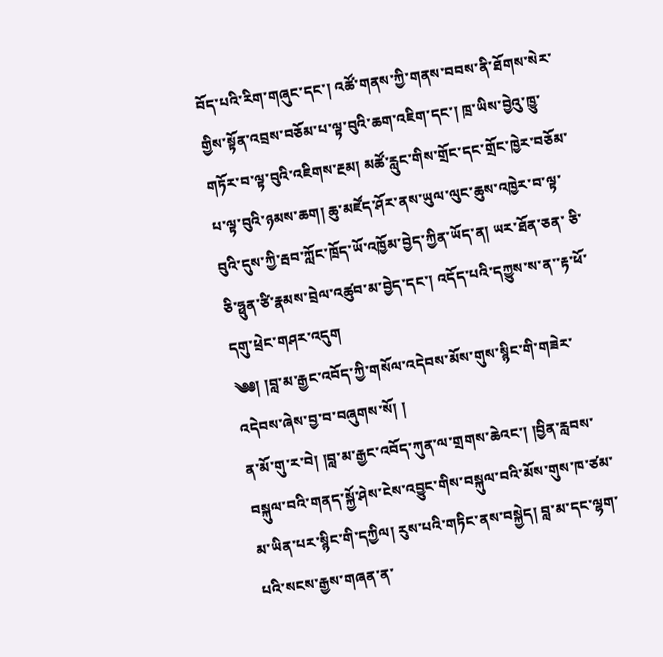བོད་པའི་རིག་གཞུང་དང་། འཚོ་གནས་ཀྱི་གནས་བབས་ནི་ཐོགས་སེར་གྱིས་སྟོན་འབྲས་བཅོམ་པ་ལྟ་བུའི་ཆག་འཇིག་དང་། ཁྲ་ཡིས་བྱེའུ་ཁྱུ་གཏོར་བ་ལྟ་བུའི་འཇིགས་རྔམ། མཚོ་རླུང་གིས་གྲོང་དང་གྲོང་ཁྱེར་བཅོམ་པ་ལྟ་བུའི་ཉམས་ཆག། ཆུ་མཛོད་ཤོར་ནས་ཡུལ་ལུང་ཆུས་འཁྱེར་བ་ལྟ་བུའི་དུས་ཀྱི་རྦབ་ཀློང་ཁྲོད་ཡོ་འཁྱོམ་བྱེད་ཀྱིན་ཡོད་ན། ཡར་ཐོན་ཅན་ ཅི་ཅི་ཧྥུན་ཙི་རྣམས་བྲེལ་འཚུབ་མ་བྱེད་དང་། འདོད་པའི་དཀྱུས་ས་ན་་རྟ་ཕོ་དགུ་ཕྲེང་གཤར་འདུག
༄༅། །བླ་མ་རྒྱང་འབོད་ཀྱི་གསོལ་འདེབས་མོས་གུས་སྙིང་གི་གཟེར་འདེབས་ཞེས་བྱ་བ་བཞུགས་སོ། །
ན་མོ་གུ་ར་བེ། །བླ་མ་རྒྱང་འབོད་ཀུན་ལ་གྲགས་ཆེའང་། །བྱིན་རླབས་བསྐུལ་བའི་གནད་སྐྱོ་ཤེས་ངེས་འབྱུང་གིས་བསྐུལ་བའི་མོས་གུས་ཁ་ཙམ་མ་ཡིན་པར་སྙིང་གི་དཀྱིལ། རུས་པའི་གཏིང་ནས་བསྐྱེད། བླ་མ་དང་ལྷག་པའི་སངས་རྒྱས་གཞན་ན་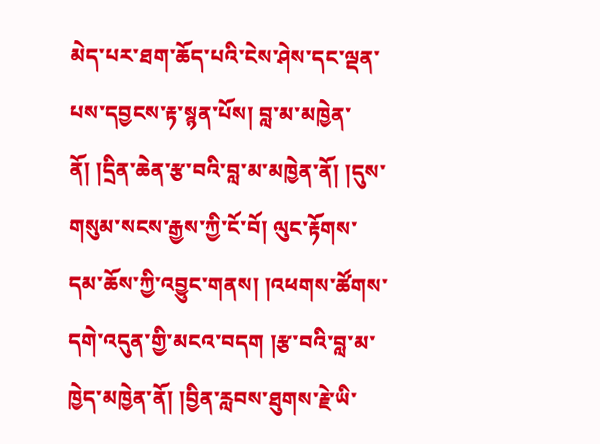མེད་པར་ཐག་ཆོད་པའི་ངེས་ཤེས་དང་ལྡན་པས་དབྱངས་རྟ་སྙན་པོས། བླ་མ་མཁྱེན་ནོ། །དྲིན་ཆེན་རྩ་བའི་བླ་མ་མཁྱེན་ནོ། །དུས་གསུམ་སངས་རྒྱས་ཀྱི་ངོ་བོ། ལུང་རྟོགས་དམ་ཆོས་ཀྱི་འབྱུང་གནས། །འཕགས་ཚོགས་དགེ་འདུན་གྱི་མངའ་བདག །རྩ་བའི་བླ་མ་ཁྱེད་མཁྱེན་ནོ། །བྱིན་རླབས་ཐུགས་རྗེ་ཡི་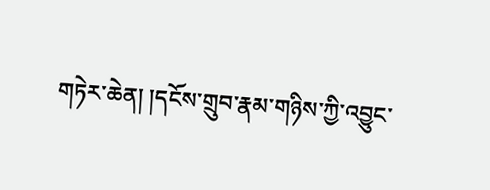གཏེར་ཆེན། །དངོས་གྲུབ་རྣམ་གཉིས་ཀྱི་འབྱུང་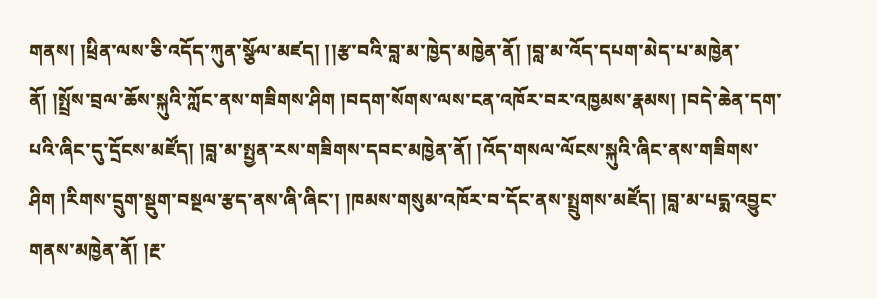གནས། །ཕྲིན་ལས་ཅི་འདོད་ཀུན་སྩོལ་མཛད། །།རྩ་བའི་བླ་མ་ཁྱེད་མཁྱེན་ནོ། །བླ་མ་འོད་དཔག་མེད་པ་མཁྱེན་ནོ། །སྤྲོས་བྲལ་ཆོས་སྐུའི་ཀློང་ནས་གཟིགས་ཤིག །བདག་སོགས་ལས་ངན་འཁོར་བར་འཁྱམས་རྣམས། །བདེ་ཆེན་དག་པའི་ཞིང་དུ་དྲོངས་མཛོད། །བླ་མ་སྤྱན་རས་གཟིགས་དབང་མཁྱེན་ནོ། །འོད་གསལ་ལོངས་སྐུའི་ཞིང་ནས་གཟིགས་ཤིག །རིགས་དྲུག་སྡུག་བསྔལ་རྩད་ནས་ཞི་ཞིང་། །ཁམས་གསུམ་འཁོར་བ་དོང་ནས་སྤྲུགས་མཛོད། །བླ་མ་པདྨ་འབྱུང་གནས་མཁྱེན་ནོ། །རྔ་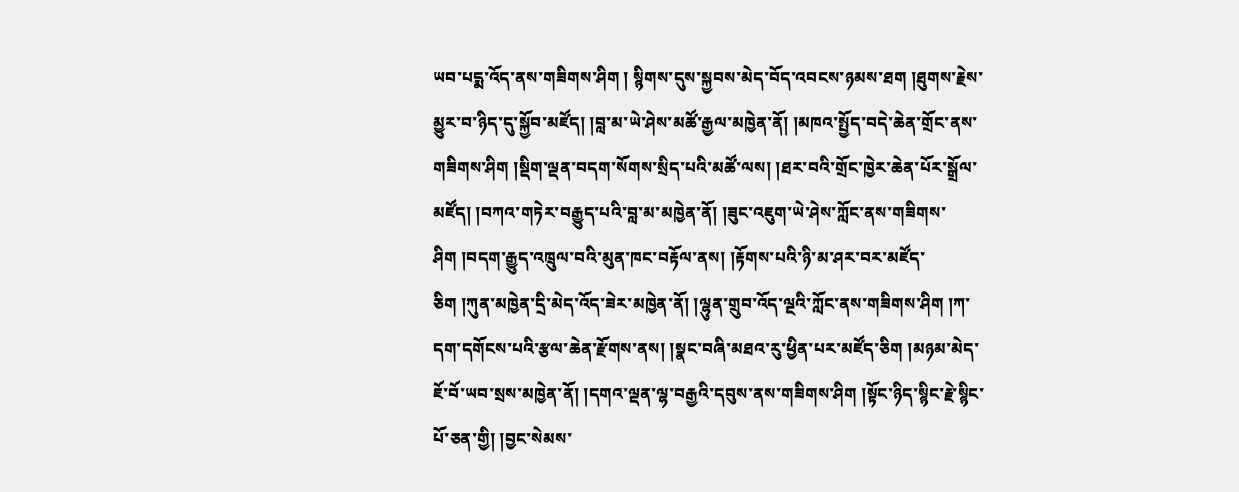ཡབ་པདྨ་འོད་ནས་གཟིགས་ཤིག ། སྙིགས་དུས་སྐྱབས་མེད་བོད་འབངས་ཉམས་ཐག །ཐུགས་རྗེས་མྱུར་བ་ཉིད་དུ་སྐྱོབ་མཛོད། །བླ་མ་ཡེ་ཤེས་མཚོ་རྒྱལ་མཁྱེན་ནོ། །མཁའ་སྤྱོད་བདེ་ཆེན་གྲོང་ནས་གཟིགས་ཤིག །སྡིག་ལྡན་བདག་སོགས་སྲིད་པའི་མཚོ་ལས། །ཐར་བའི་གྲོང་ཁྱེར་ཆེན་པོར་སྒྲོལ་མཛོད། །བཀའ་གཏེར་བརྒྱུད་པའི་བླ་མ་མཁྱེན་ནོ། །ཟུང་འཇུག་ཡེ་ཤེས་ཀློང་ནས་གཟིགས་ཤིག །བདག་རྒྱུད་འཁྲུལ་བའི་མུན་ཁང་བརྟོལ་ནས། །རྟོགས་པའི་ཉི་མ་ཤར་བར་མཛོད་ཅིག །ཀུན་མཁྱེན་དྲི་མེད་འོད་ཟེར་མཁྱེན་ནོ། །ལྷུན་གྲུབ་འོད་ལྔའི་ཀློང་ནས་གཟིགས་ཤིག །ཀ་དག་དགོངས་པའི་རྩལ་ཆེན་རྫོགས་ནས། །སྣང་བཞི་མཐའ་རུ་ཕྱིན་པར་མཛོད་ཅིག །མཉམ་མེད་ཇོ་བོ་ཡབ་སྲས་མཁྱེན་ནོ། །དགའ་ལྡན་ལྷ་བརྒྱའི་དབུས་ནས་གཟིགས་ཤིག །སྟོང་ཉིད་སྙིང་རྗེ་སྙིང་པོ་ཅན་གྱི། །བྱང་སེམས་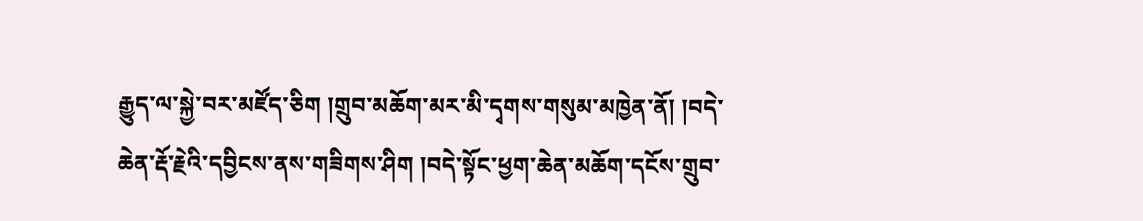རྒྱུད་ལ་སྐྱེ་བར་མཛོད་ཅིག །གྲུབ་མཆོག་མར་མི་དྭགས་གསུམ་མཁྱེན་ནོ། །བདེ་ཆེན་རྡོ་རྗེའི་དབྱིངས་ནས་གཟིགས་ཤིག །བདེ་སྟོང་ཕྱག་ཆེན་མཆོག་དངོས་གྲུབ་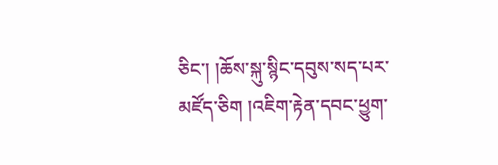ཅིང་། །ཆོས་སྐུ་སྙིང་དབུས་སད་པར་མཛོད་ཅིག །འཇིག་རྟེན་དབང་ཕྱུག་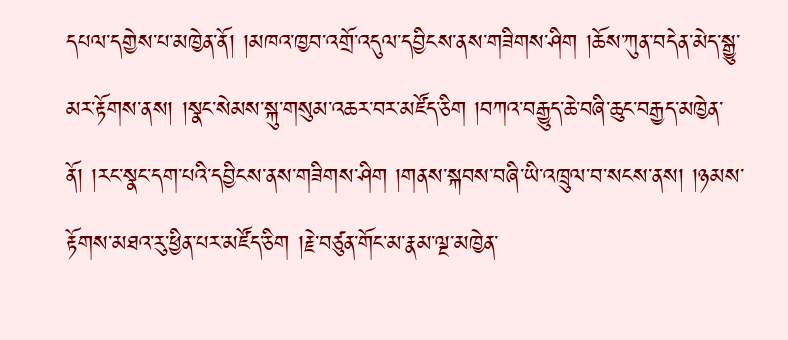དཔལ་དགྱེས་པ་མཁྱེན་ནོ། །མཁའ་ཁྱབ་འགྲོ་འདུལ་དབྱིངས་ནས་གཟིགས་ཤིག །ཆོས་ཀུན་བདེན་མེད་སྒྱུ་མར་རྟོགས་ནས། །སྣང་སེམས་སྐུ་གསུམ་འཆར་བར་མཛོད་ཅིག །བཀའ་བརྒྱུད་ཆེ་བཞི་ཆུང་བརྒྱད་མཁྱེན་ནོ། །རང་སྣང་དག་པའི་དབྱིངས་ནས་གཟིགས་ཤིག །གནས་སྐབས་བཞི་ཡི་འཁྲུལ་བ་སངས་ནས། །ཉམས་རྟོགས་མཐའ་རུ་ཕྱིན་པར་མཛོད་ཅིག །རྗེ་བཙུན་གོང་མ་རྣམ་ལྔ་མཁྱེན་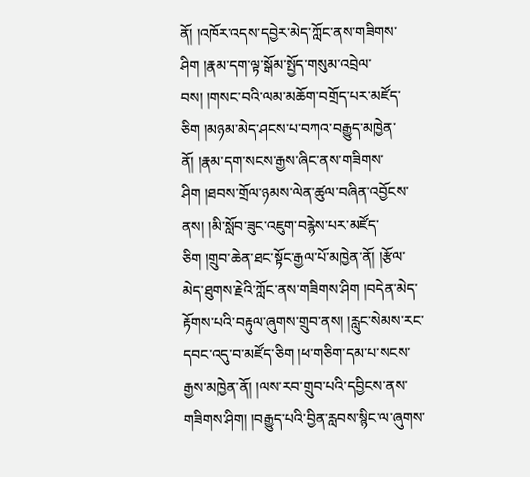ནོ། །འཁོར་འདས་དབྱེར་མེད་ཀློང་ནས་གཟིགས་ཤིག །རྣམ་དག་ལྟ་སྒོམ་སྤྱོད་གསུམ་འབྲེལ་བས། །གསང་བའི་ལམ་མཆོག་བགྲོད་པར་མཛོད་ཅིག །མཉམ་མེད་ཤངས་པ་བཀའ་བརྒྱུད་མཁྱེན་ནོ། །རྣམ་དག་སངས་རྒྱས་ཞིང་ནས་གཟིགས་ཤིག །ཐབས་གྲོལ་ཉམས་ལེན་ཚུལ་བཞིན་འབྱོངས་ནས། །མི་སློབ་ཟུང་འཇུག་བརྙེས་པར་མཛོད་ཅིག །གྲུབ་ཆེན་ཐང་སྟོང་རྒྱལ་པོ་མཁྱེན་ནོ། །རྩོལ་མེད་ཐུགས་རྗེའི་ཀློང་ནས་གཟིགས་ཤིག །བདེན་མེད་རྟོགས་པའི་བརྟུལ་ཞུགས་གྲུབ་ནས། །རླུང་སེམས་རང་དབང་འདུ་བ་མཛོད་ཅིག །ཕ་གཅིག་དམ་པ་སངས་རྒྱས་མཁྱེན་ནོ། །ལས་རབ་གྲུབ་པའི་དབྱིངས་ནས་གཟིགས་ཤིག། །བརྒྱུད་པའི་བྱིན་རླབས་སྙིང་ལ་ཞུགས་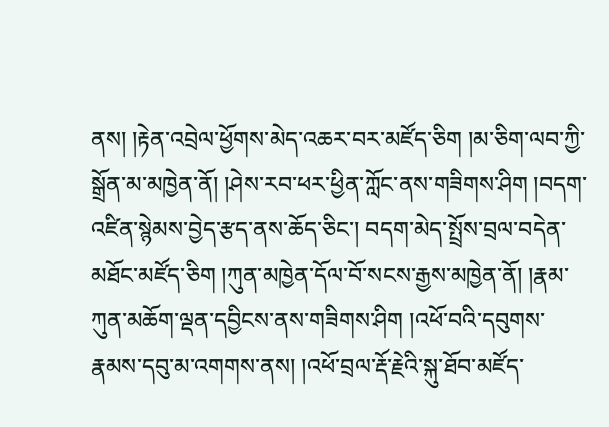ནས། །རྟེན་འབྲེལ་ཕྱོགས་མེད་འཆར་བར་མཛོད་ཅིག །མ་ཅིག་ལབ་ཀྱི་སྒྲོན་མ་མཁྱེན་ནོ། །ཤེས་རབ་ཕར་ཕྱིན་ཀློང་ནས་གཟིགས་ཤིག །བདག་འཛིན་སྙེམས་བྱེད་རྩད་ནས་ཆོད་ཅིང་། བདག་མེད་སྤྲོས་བྲལ་བདེན་མཐོང་མཛོད་ཅིག །ཀུན་མཁྱེན་དོལ་བོ་སངས་རྒྱས་མཁྱེན་ནོ། །རྣམ་ཀུན་མཆོག་ལྡན་དབྱིངས་ནས་གཟིགས་ཤིག །འཕོ་བའི་དབུགས་རྣམས་དབུ་མ་འགགས་ནས། །འཕོ་བྲལ་རྡོ་རྗེའི་སྐུ་ཐོབ་མཛོད་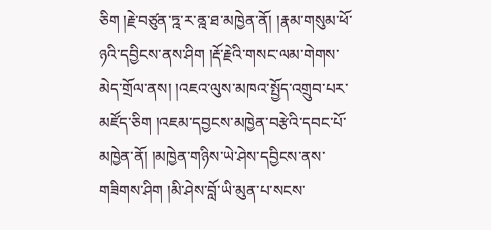ཅིག །རྗེ་བཙུན་ཏྰ་ར་ནྰ་ཐ་མཁྱེན་ནོ། །རྣམ་གསུམ་ཕོ་ཉའི་དབྱིངས་ནས་ཤིག །རྡོ་རྗེའི་གསང་ལམ་གེགས་མེད་གྲོལ་ནས། །འཇའ་ལུས་མཁའ་སྤྱོད་འགྲུབ་པར་མཛོད་ཅིག །འཇམ་དབྱངས་མཁྱེན་བརྩེའི་དབང་པོ་མཁྱེན་ནོ། །མཁྱེན་གཉིས་ཡེ་ཤེས་དབྱིངས་ནས་གཟིགས་ཤིག །མི་ཤེས་བློ་ཡི་མུན་པ་སངས་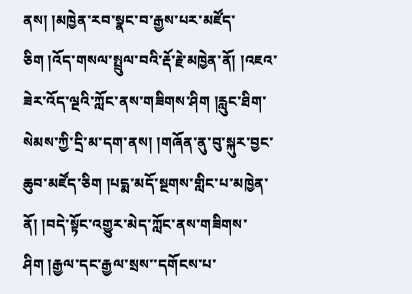ནས། །མཁྱེན་རབ་སྣང་བ་རྒྱས་པར་མཛོད་ཅིག །འོད་གསལ་སྤྲུལ་བའི་རྡོ་རྗེ་མཁྱེན་ནོ། །འཇའ་ཟེར་འོད་ལྔའི་ཀློང་ནས་གཟིགས་ཤིག །རླུང་ཐིག་སེམས་ཀྱི་དྲི་མ་དག་ནས། །གཞོན་ནུ་བུ་སྐུར་བྱང་ཆུབ་མཛོད་ཅིག །པདྨ་མདོ་སྔགས་གླིང་པ་མཁྱེན་ནོ། །བདེ་སྟོང་འགྱུར་མེད་ཀློང་ནས་གཟིགས་ཤིག །རྒྱལ་དང་རྒྱལ་སྲས་་དགོངས་པ་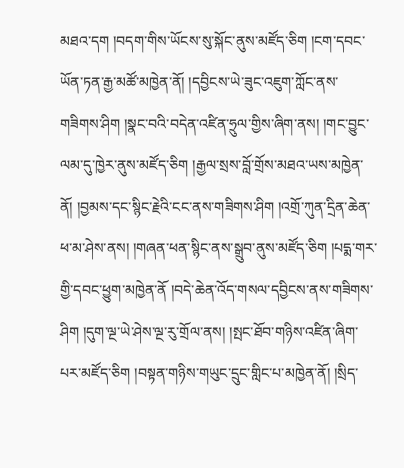མཐའ་དག །བདག་གིས་ཡོངས་སུ་སྐོང་ནུས་མཛོད་ཅིག །ངག་དབང་ཡོན་ཏན་རྒྱ་མཚོ་མཁྱེན་ནོ། །དབྱིངས་ཡེ་ཟུང་འཇུག་ཀློང་ནས་གཟིགས་ཤིག །སྣང་བའི་བདེན་འཛིན་ཧྲུལ་གྱིས་ཞིག་ནས། །གང་བྱུང་ལམ་དུ་ཁྱེར་ནུས་མཛོད་ཅིག །རྒྱལ་སྲས་བློ་གྲོས་མཐའ་ཡས་མཁྱེན་ནོ། །བྱམས་དང་སྙིང་རྗེའི་ངང་ནས་གཟིགས་ཤིག །འགྲོ་ཀུན་དྲིན་ཆེན་ཕ་མ་ཤེས་ནས། །གཞན་ཕན་སྙིང་ནས་སྒྲུབ་ནུས་མཛོད་ཅིག །པདྨ་གར་གྱི་དབང་ཕྱུག་མཁྱེན་ནོ །བདེ་ཆེན་འོད་གསལ་དབྱིངས་ནས་གཟིགས་ཤིག །དུག་ལྔ་ཡེ་ཤེས་ལྔ་རུ་གྲོལ་ནས། །སྤང་ཐོབ་གཉིས་འཛིན་ཞིག་པར་མཛོད་ཅིག །བསྟན་གཉིས་གཡུང་དྲུང་གླིང་པ་མཁྱེན་ནོ། །སྲིད་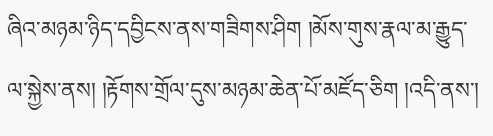ཞིའ་མཉམ་ཉིད་དབྱིངས་ནས་གཟིགས་ཤིག །མོས་གུས་རྣལ་མ་རྒྱུད་ལ་སྐྱེས་ནས། །རྟོགས་གྲོལ་དུས་མཉམ་ཆེན་པོ་མཛོད་ཅིག །འདི་ནས་།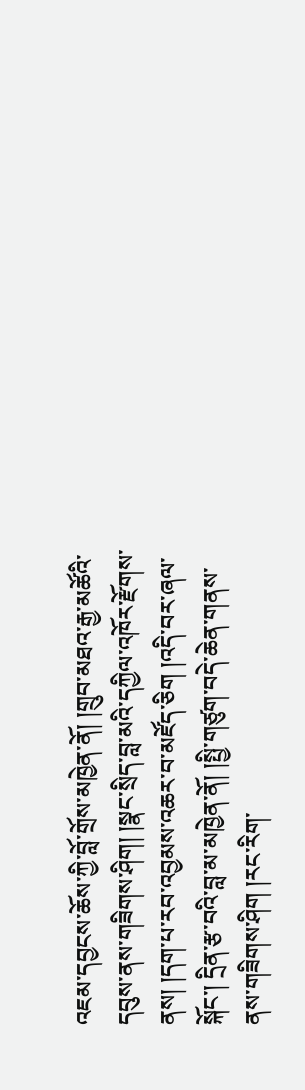འཇམ་དབྱངས་ཆོས་ཀྱི་བློ་གྲོས་མཁྱེན་ནོ། །གྲུབ་མཐའ་རྒྱ་མཚོའི་དབུས་ནས་གཟིགས་ཤིག། །སྣང་སྲིད་བླ་མའི་དཀྱིལ་འཁོར་རྫོགས་ནས། །དག་པ་རབ་འབྱམས་འཆར་བ་མཛོད་ཅིག །འདི་བར་ཞལ་སྐོང་། དྲིན་རྩ་བའི་བླ་མ་མཁྱེན་ནོ། །སྤྱི་གཙུག་བདེ་ཆེན་གནས་ནས་གཟིགས་ཤིག །རང་རིག་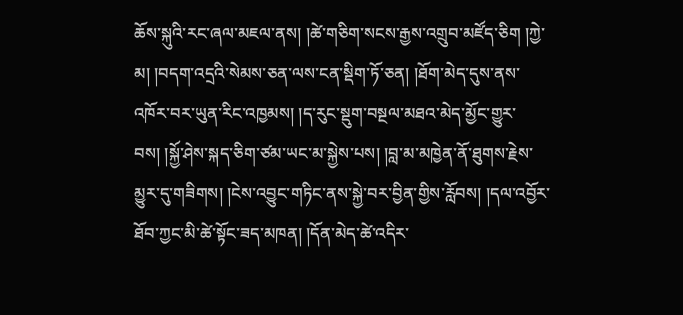ཆོས་སྐུའི་རང་ཞལ་མཇལ་ནས། །ཚེ་གཅིག་སངས་རྒྱས་འགྲུབ་མཛོད་ཅིག །ཀྱེ་མ། །བདག་འདྲའི་སེམས་ཅན་ལས་ངན་སྡིག་ཏོ་ཅན། །ཐོག་མེད་དུས་ནས་འཁོར་བར་ཡུན་རིང་འཁྱམས། །ད་རུང་སྡུག་བསྔལ་མཐའ་མེད་མྱོང་གྱུར་བས། །སྐྱོ་ཤེས་སྐད་ཅིག་ཙམ་ཡང་མ་སྐྱེས་པས། །བླ་མ་མཁྱེན་ནོ་ཐུགས་རྗེས་མྱུར་དུ་གཟིགས། །ངེས་འབྱུང་གཏིང་ནས་སྐྱེ་བར་བྱིན་གྱིས་རློབས། །དལ་འབྱོར་ཐོབ་ཀྱང་མི་ཚེ་སྟོང་ཟད་མཁན། །དོན་མེད་ཚེ་འདིར་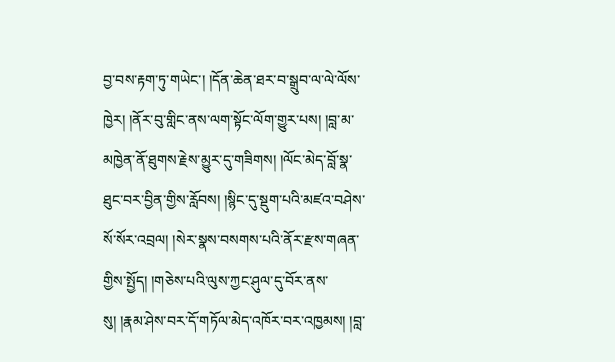བྱ་བས་རྟག་ཏུ་གཡེང་། །དོན་ཆེན་ཐར་བ་སྒྲུབ་ལ་ལེ་ལོས་ཁྱེར། །ནོར་བུ་གླིང་ནས་ལག་སྟོང་ལོག་གྱུར་པས། །བླ་མ་མཁྱེན་ནོ་ཐུགས་རྗེས་མྱུར་དུ་གཟིགས། །ལོང་མེད་བློ་སྣ་ཐུང་བར་བྱིན་གྱིས་རློབས། །སྙིང་དུ་སྡུག་པའི་མཛའ་བཤེས་སོ་སོར་འབྲལ། །སེར་སྣས་བསགས་པའི་ནོར་རྫས་གཞན་གྱིས་སྤྱོད། །གཅེས་པའི་ལུས་ཀྱང་ཤུལ་དུ་བོར་ནས་སུ། །རྣམ་ཤེས་བར་དོ་གཏོལ་མེད་འཁོར་བར་འཁྱམས། །བླ་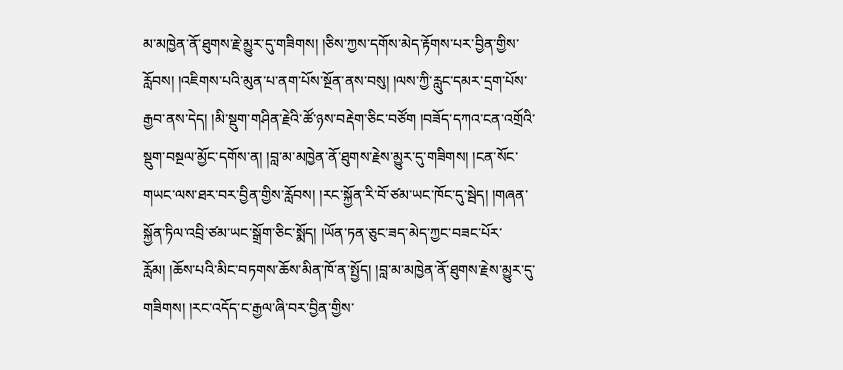མ་མཁྱེན་ནོ་ཐུགས་རྗེ་མྱུར་དུ་གཟིགས། །ཅིས་ཀྱས་དགོས་མེད་རྟོགས་པར་བྱིན་གྱིས་རློབས། །འཇིགས་པའི་མུན་པ་ནག་པོས་སྔོན་ནས་བསུ། །ལས་ཀྱི་རླུང་དམར་དྲག་པོས་རྒྱབ་ནས་དེད། །མི་སྡུག་གཤིན་རྗེའི་ཚོ་ཉས་བརྡེག་ཅིང་བཙོག །བཟོད་དཀའ་ངན་འགྲོའི་སྡུག་བསྔལ་མྱོང་དགོས་ན། །བླ་མ་མཁྱེན་ནོ་ཐུགས་རྗེས་མྱུར་དུ་གཟིགས། །ངན་སོང་གཡང་ལས་ཐར་བར་བྱིན་གྱིས་རློབས། །རང་སྐྱོན་རི་བོ་ཙམ་ཡང་ཁོང་དུ་སྦེད། །གཞན་སྐྱོན་ཏིལ་འབྲི་ཙམ་ཡང་སྒྲོག་ཅིང་སྨོད། །ཡོན་ཏན་ཅུང་ཟད་མེད་ཀྱང་བཟང་པོར་རློམ། །ཆོས་པའི་མིང་བཏགས་ཆོས་མིན་ཁོ་ན་སྤྱོད། །བླ་མ་མཁྱེན་ནོ་ཐུགས་རྗེས་མྱུར་དུ་གཟིགས། །རང་འདོད་ང་རྒྱལ་ཞི་བར་བྱིན་གྱིས་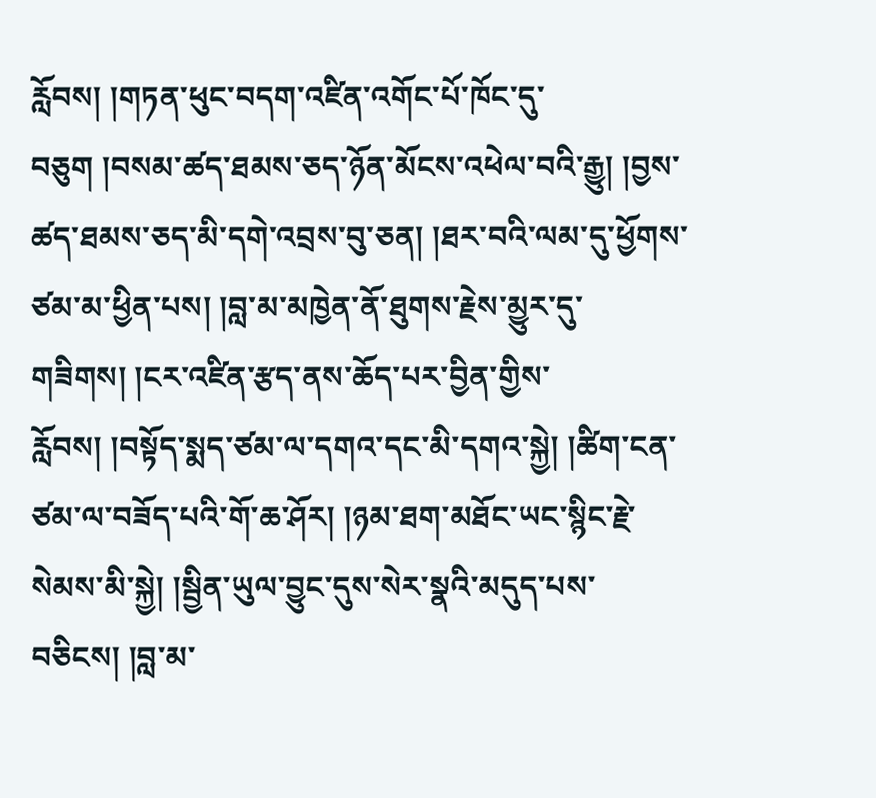རློབས། །གཏན་ཕུང་བདག་འཛིན་འགོང་པོ་ཁོང་དུ་བཅུག །བསམ་ཚད་ཐམས་ཅད་ཉོན་མོངས་འཕེལ་བའི་རྒྱུ། །བྱས་ཚད་ཐམས་ཅད་མི་དགེ་འབྲས་བུ་ཅན། །ཐར་བའི་ལམ་དུ་ཕྱོགས་ཙམ་མ་ཕྱིན་པས། །བླ་མ་མཁྱེན་ནོ་ཐུགས་རྗེས་མྱུར་དུ་གཟིགས། །ངར་འཛིན་རྩད་ནས་ཆོད་པར་བྱིན་གྱིས་རློབས། །བསྟོད་སྨད་ཙམ་ལ་དགའ་དང་མི་དགའ་སྐྱེ། །ཚིག་ངན་ཙམ་ལ་བཟོད་པའི་གོ་ཆ་ཤོར། །ཉམ་ཐག་མཐོང་ཡང་སྙིང་རྗེ་སེམས་མི་སྐྱེ། །སྦྱིན་ཡུལ་བྱུང་དུས་སེར་སྣའི་མདུད་པས་བཅིངས། །བླ་མ་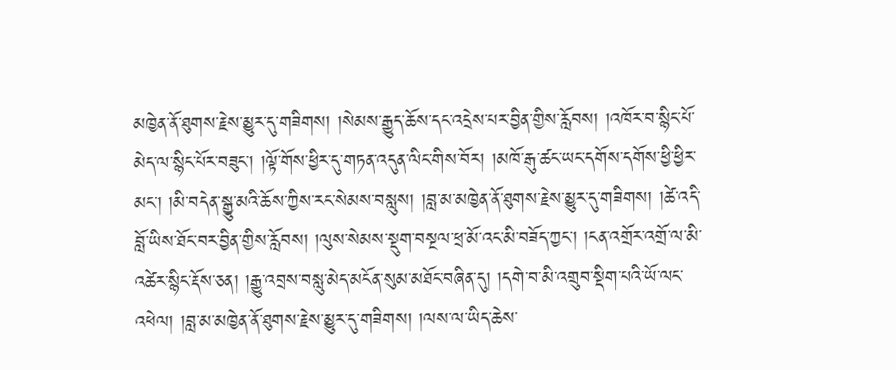མཁྱེན་ནོ་ཐུགས་རྗེས་མྱུར་དུ་གཟིགས། །སེམས་རྒྱུད་ཆོས་དང་འདྲེས་པར་བྱིན་གྱིས་རློབས། །འཁོར་བ་སྙིང་པོ་མེད་ལ་སྙིང་པོར་བཟུང་། །ལྟོ་གོས་ཕྱིར་དུ་གཏན་འདུན་ལིང་གིས་བོར། །མཁོ་རྒུ་ཚང་ཡང་དགོས་དགོས་ཕྱི་ཕྱིར་མང་། །མི་བདེན་སྒྱུ་མའི་ཆོས་ཀྱིས་རང་སེམས་བསླུས། །བླ་མ་མཁྱེན་ནོ་ཐུགས་རྗེས་མྱུར་དུ་གཟིགས། །ཚེ་འདི་བློ་ཡིས་ཐོང་བར་བྱིན་གྱིས་རློབས། །ལུས་སེམས་སྡུག་བསྔལ་ཕྲ་མོ་འང་མི་བཟོད་ཀྱང་། །ངན་འགྲོར་འགྲོ་ལ་མི་འཚེར་སྙིང་རྡོས་ཅན། །རྒྱུ་འབྲས་བསླུ་མེད་མངོན་སུམ་མཐོང་བཞིན་དུ། །དགེ་བ་མི་འགྲུབ་སྡིག་པའི་ཡོ་ལང་འཕེལ། །བླ་མ་མཁྱེན་ནོ་ཐུགས་རྗེས་མྱུར་དུ་གཟིགས། །ལས་ལ་ཡིད་ཆེས་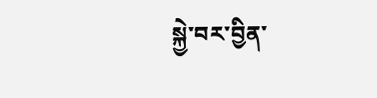སྐྱེ་བར་བྱིན་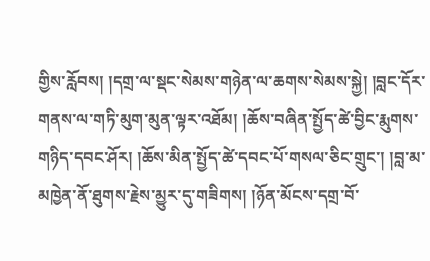གྱིས་རློབས། །དགྲ་ལ་སྡང་སེམས་གཉེན་ལ་ཆགས་སེམས་སྐྱེ། །བླང་དོར་གནས་ལ་གཏི་མུག་མུན་ལྟར་འཐོམ། །ཆོས་བཞིན་སྤྱོད་ཚེ་བྱིང་རྨུགས་གཉིད་དབང་ཤོར། །ཆོས་མིན་སྤྱོད་ཚེ་དབང་པོ་གསལ་ཅིང་གྲུང་། །བླ་མ་མཁྱེན་ནོ་ཐུགས་རྗེས་མྱུར་དུ་གཟིགས། །ཉོན་མོངས་དགྲ་བོ་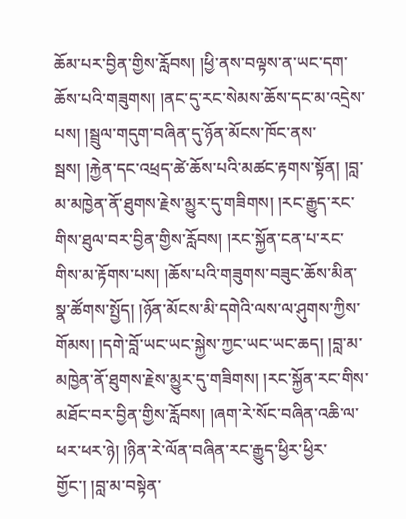ཆོམ་པར་བྱིན་གྱིས་རློབས། །ཕྱི་ནས་བལྟས་ན་ཡང་དག་ཆོས་པའི་གཟུགས། །ནང་དུ་རང་སེམས་ཆོས་དང་མ་འདྲེས་པས། །སྦྲུལ་གདུག་བཞིན་དུ་ཉོན་མོངས་ཁོང་ནས་སྦས། །རྐྱེན་དང་འཕྲད་ཚེ་ཆོས་པའི་མཚང་རྟགས་སྟོན། །བླ་མ་མཁྱེན་ནོ་ཐུགས་རྗེས་མྱུར་དུ་གཟིགས། །རང་རྒྱུད་རང་གིས་ཐུལ་བར་བྱིན་གྱིས་རློབས། །རང་སྐྱོན་ངན་པ་རང་གིས་མ་རྟོགས་པས། །ཆོས་པའི་གཟུགས་བཟུང་ཆོས་མིན་སྣ་ཚོགས་སྤྱོད། །ཉོན་མོངས་མི་དགེའི་ལས་ལ་ཤུགས་ཀྱིས་གོམས། །དགེ་བློ་ཡང་ཡང་སྐྱེས་ཀྱང་ཡང་ཡང་ཆད། །བླ་མ་མཁྱེན་ནོ་ཐུགས་རྗེས་མྱུར་དུ་གཟིགས། །རང་སྐྱོན་རང་གིས་མཐོང་བར་བྱིན་གྱིས་རློབས། །ཞག་རེ་སོང་བཞིན་འཆི་ལ་ཕར་ཕར་ཉེ། །ཉིན་རེ་ལོན་བཞིན་རང་རྒྱུད་ཕྱིར་ཕྱིར་གྱོང་། །བླ་མ་བསྟེན་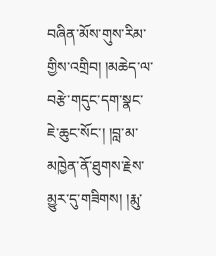བཞིན་མོས་གུས་རིམ་གྱིས་འགྲིབ། །མཆེད་ལ་བརྩེ་གདུང་དག་སྣང་ཇེ་ཆུང་སོང་། །བླ་མ་མཁྱེན་ནོ་ཐུགས་རྗེས་མྱུར་དུ་གཟིགས། །རྨུ་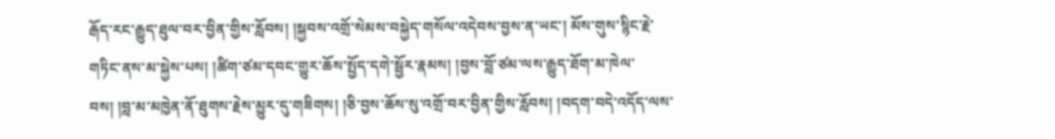རྒོད་རང་རྒྱུད་ཐུལ་བར་བྱིན་གྱིས་རློབས། །སྐྱབས་འགྲོ་སེམས་བསྐྱེད་གསོལ་འདེབས་བྱས་ན་ཡང་། མོས་གུས་སྙིང་རྗེ་གཏིང་ནས་མ་སྐྱེས་པས། །ཚིག་ཙམ་དབང་གྱུར་ཆོས་སྤྱོད་དགེ་སྦྱོར་རྣམས། །བྱས་བློ་ཙམ་ལས་རྒྱུད་ཐོག་མ་ཁེལ་བས། །བླ་མ་མཁྱེན་ནོ་ཐུགས་རྗེས་མྱུར་དུ་གཟིགས། །ཅི་བྱས་ཆོས་སུ་འགྲོ་བར་བྱིན་གྱིས་རློབས། །བདག་བདེ་འདོད་ལས་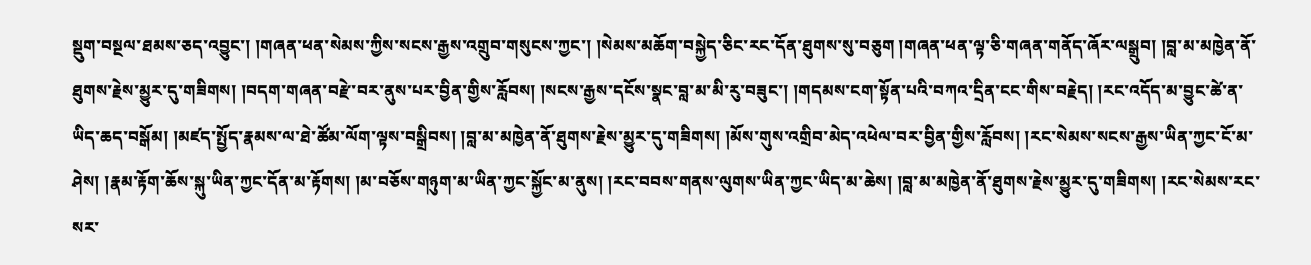སྡུག་བསྔལ་ཐམས་ཅད་འབྱུང་། །གཞན་ཕན་སེམས་ཀྱིས་སངས་རྒྱས་འགྲུབ་གསུངས་ཀྱང་། །སེམས་མཆོག་བསྐྱེད་ཅིང་རང་དོན་ཐུགས་སུ་བཅུག །གཞན་ཕན་ལྟ་ཅི་གཞན་གནོད་ཞོར་ལསྒྲུབ། །བླ་མ་མཁྱེན་ནོ་ཐུགས་རྗེས་མྱུར་དུ་གཟིགས། །བདག་གཞན་བརྫེ་བར་ནུས་པར་བྱིན་གྱིས་རློབས། །སངས་རྒྱས་དངོས་སྣང་བླ་མ་མི་རུ་བཟུང་། །གདམས་ངག་སྟོན་པའི་བཀའ་དྲིན་ངང་གིས་བརྗེད། །རང་འདོད་མ་བྱུང་ཚེ་ན་ཡིད་ཆད་བསྒོམ། །མཛད་སྤྱོད་རྣམས་ལ་ཐེ་ཚོམ་ལོག་ལྟས་བསྒྲིབས། །བླ་མ་མཁྱེན་ནོ་ཐུགས་རྗེས་མྱུར་དུ་གཟིགས། །མོས་གུས་འགྲིབ་མེད་འཕེལ་བར་བྱིན་གྱིས་རློབས། །རང་སེམས་སངས་རྒྱས་ཡིན་ཀྱང་ངོ་མ་ཤེས། །རྣམ་རྟོག་ཆོས་སྐུ་ཡིན་ཀྱང་དོན་མ་རྟོགས། །མ་བཅོས་གཉུག་མ་ཡིན་ཀྱང་སྐྱོང་མ་ནུས། །རང་བབས་གནས་ལུགས་ཡིན་ཀྱང་ཡིད་མ་ཆེས། །བླ་མ་མཁྱེན་ནོ་ཐུགས་རྗེས་མྱུར་དུ་གཟིགས། །རང་སེམས་རང་སར་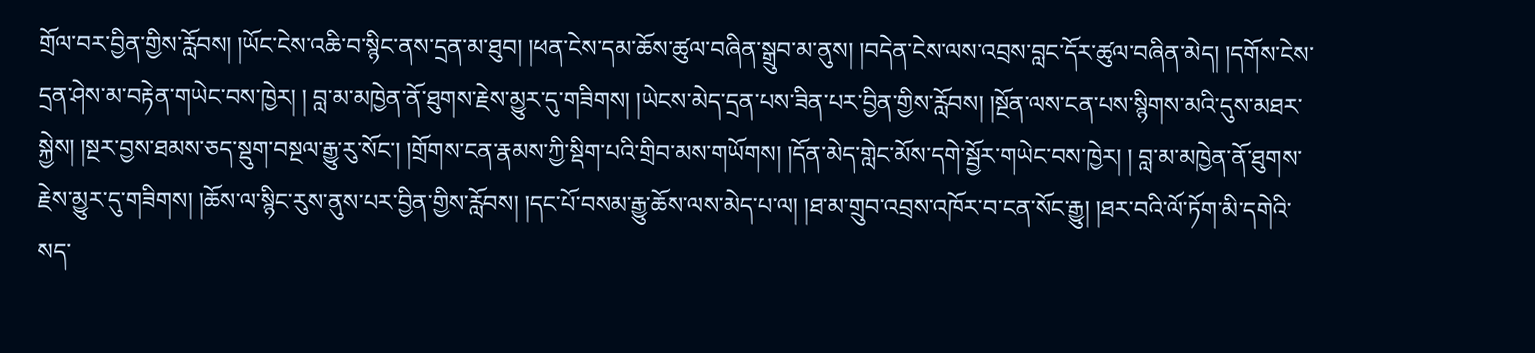གྲོལ་བར་བྱིན་གྱིས་རློབས། །ཡོང་ངེས་འཆི་བ་སྙིང་ནས་དྲན་མ་ཐུབ། །ཕན་ངེས་དམ་ཆོས་ཚུལ་བཞིན་སྒྲུབ་མ་ནུས། །བདེན་ངེས་ལས་འབྲས་བླང་དོར་ཚུལ་བཞིན་མེད། །དགོས་ངེས་དྲན་ཤེས་མ་བརྟེན་གཡེང་བས་ཁྱེར། ། བླ་མ་མཁྱེན་ནོ་ཐུགས་རྗེས་མྱུར་དུ་གཟིགས། །ཡེངས་མེད་དྲན་པས་ཟིན་པར་བྱིན་གྱིས་རློབས། །སྔོན་ལས་ངན་པས་སྙིགས་མའི་དུས་མཐར་སྐྱེས། །སྔར་བྱས་ཐམས་ཅད་སྡུག་བསྔལ་རྒྱུ་རུ་སོང་། །གྲོགས་ངན་རྣམས་ཀྱི་སྡིག་པའི་གྲིབ་མས་གཡོགས། །དོན་མེད་གླེང་མོས་དགེ་སྦྱོར་གཡེང་བས་ཁྱེར། ། བླ་མ་མཁྱེན་ནོ་ཐུགས་རྗེས་མྱུར་དུ་གཟིགས། །ཆོས་ལ་སྙིང་རུས་ནུས་པར་བྱིན་གྱིས་རློབས། །དང་པོ་བསམ་རྒྱུ་ཆོས་ལས་མེད་པ་ལ། །ཐ་མ་གྲུབ་འབྲས་འཁོར་བ་ངན་སོང་རྒྱུ། །ཐར་བའི་ལོ་ཏོག་མི་དགེའི་སད་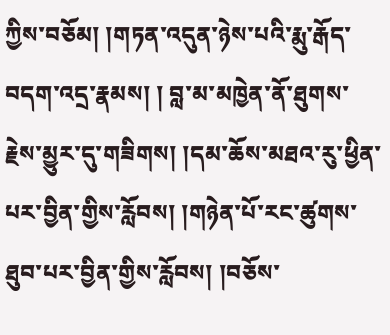ཀྱིས་བཅོམ། །གཏན་འདུན་ཉེས་པའི་རྨུ་རྒོད་བདག་འདྲ་རྣམས། ། བླ་མ་མཁྱེན་ནོ་ཐུགས་རྗེས་མྱུར་དུ་གཟིགས། །དམ་ཆོས་མཐའ་རུ་ཕྱིན་པར་བྱིན་གྱིས་རློབས། །གཉེན་པོ་རང་ཚུགས་ཐུབ་པར་བྱིན་གྱིས་རློབས། །བཅོས་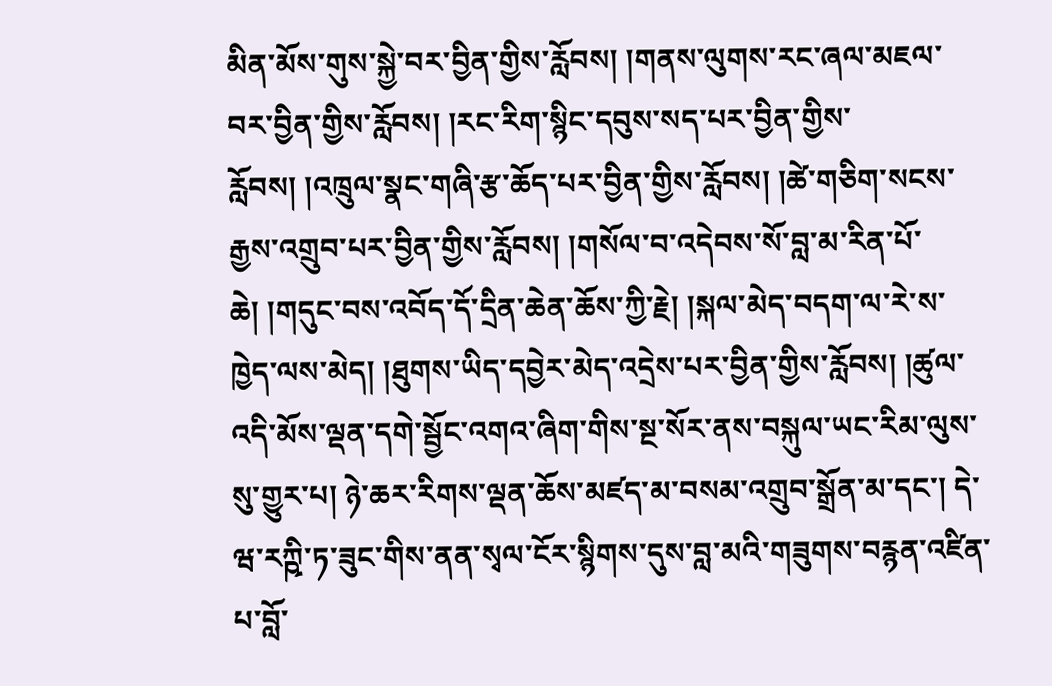མིན་མོས་གུས་སྐྱེ་བར་བྱིན་གྱིས་རློབས། །གནས་ལུགས་རང་ཞལ་མཇལ་བར་བྱིན་གྱིས་རློབས། །རང་རིག་སྙིང་དབུས་སད་པར་བྱིན་གྱིས་རློབས། །འཁྲུལ་སྣང་གཞི་རྩ་ཆོད་པར་བྱིན་གྱིས་རློབས། །ཚེ་གཅིག་སངས་རྒྱས་འགྲུབ་པར་བྱིན་གྱིས་རློབས། །གསོལ་བ་འདེབས་སོ་བླ་མ་རིན་པོ་ཆེ། །གདུང་བས་འབོད་དོ་དྲིན་ཆེན་ཆོས་ཀྱི་རྗེ། །སྐལ་མེད་བདག་ལ་རེ་ས་ཁྱེད་ལས་མེད། །ཐུགས་ཡིད་དབྱེར་མེད་འདྲེས་པར་བྱིན་གྱིས་རློབས། །ཚུལ་འདི་མོས་ལྡན་དགེ་སྦྱོང་འགའ་ཞིག་གིས་སྔ་སོར་ནས་བསྐུལ་ཡང་རིམ་ལུས་སུ་གྱུར་པ། ཉེ་ཆར་རིགས་ལྡན་ཆོས་མཛད་མ་བསམ་འགྲུབ་སྒྲོན་མ་དང་། དེ་ཝ་རཀྵི་ཏ་ཟུང་གིས་ནན་སྭལ་ངོར་སྙིགས་དུས་བླ་མའི་གཟུགས་བརྙན་འཛིན་པ་བློ་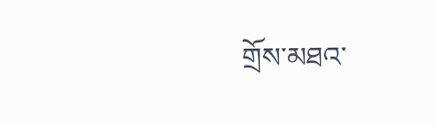གྲོས་མཐའ་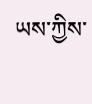ཡས་ཀྱིས་